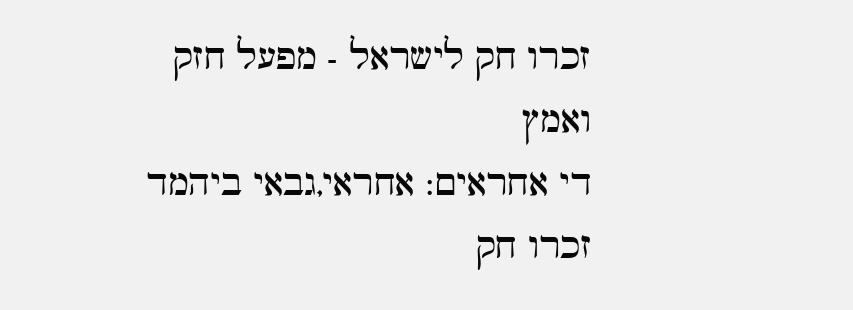זכרו חק לישראל - מפעל חזק ואמץ
די אחראים: אחראי,גבאי ביהמד
זכרו חק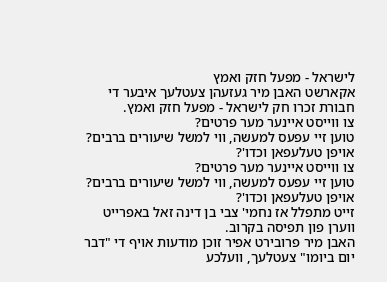לישראל - מפעל חזק ואמץ
אקארשט האבן מיר געזעהן צעטלעך איבער די חבורת זכרו חק לישראל - מפעל חזק ואמץ.
צו ווייסט איינער מער פרטים?
טוען זיי עפעס למעשה, ווי למשל שיעורים ברבים? אויפן טעלעפאן וכדו'?
צו ווייסט איינער מער פרטים?
טוען זיי עפעס למעשה, ווי למשל שיעורים ברבים? אויפן טעלעפאן וכדו'?
זייט מתפלל אז נחמי' צבי בן דינה זאל באפרייט ווערן פון תפיסה בקרוב.
האבן מיר פרובירט אפיר זוכן מודעות אויף די "דבר יום ביומו" צעטלעך, וועלכע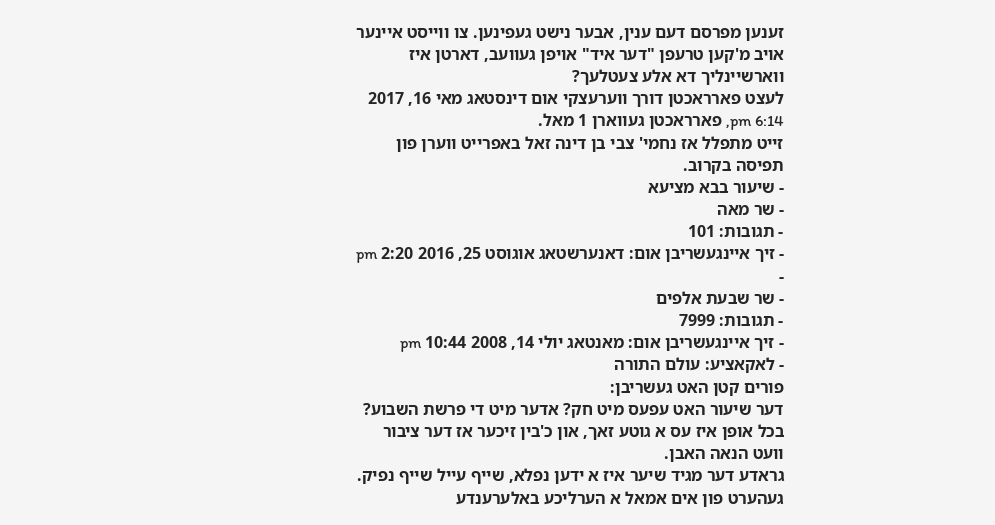זענען מפרסם דעם ענין, אבער נישט געפינען. צו ווייסט איינער אויב מ'קען טרעפן "דער איד" אויפן געוועב, דארטן איז ווארשיינליך דא אלע צעטלעך?
לעצט פארראכטן דורך ווערעצקי אום דינסטאג מאי 16, 2017 6:14 pm, פארראכטן געווארן 1 מאל.
זייט מתפלל אז נחמי' צבי בן דינה זאל באפרייט ווערן פון תפיסה בקרוב.
- שיעור בבא מציעא
- שר מאה
- תגובות: 101
- זיך איינגעשריבן אום: דאנערשטאג אוגוסט 25, 2016 2:20 pm
-
- שר שבעת אלפים
- תגובות: 7999
- זיך איינגעשריבן אום: מאנטאג יולי 14, 2008 10:44 pm
- לאקאציע: עולם התורה
פורים קטן האט געשריבן:
דער שיעור האט עפעס מיט חק? אדער מיט די פרשת השבוע?
בכל אופן איז עס א גוטע זאך, און כ'בין זיכער אז דער ציבור וועט הנאה האבן.
גראדע דער מגיד שיער איז א ידען נפלא, שייף עייל שייף נפיק. געהערט פון אים אמאל א הערליכע באלערענדע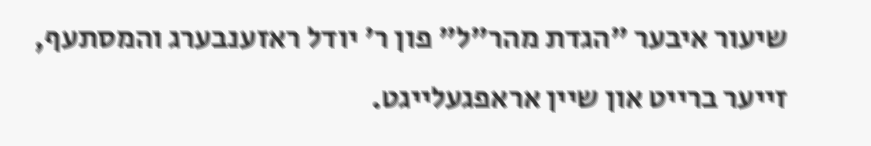שיעור איבער "הגדת מהר"ל" פון ר' יודל ראזענבערג והמסתעף, זייער ברייט און שיין אראפגעלייגט.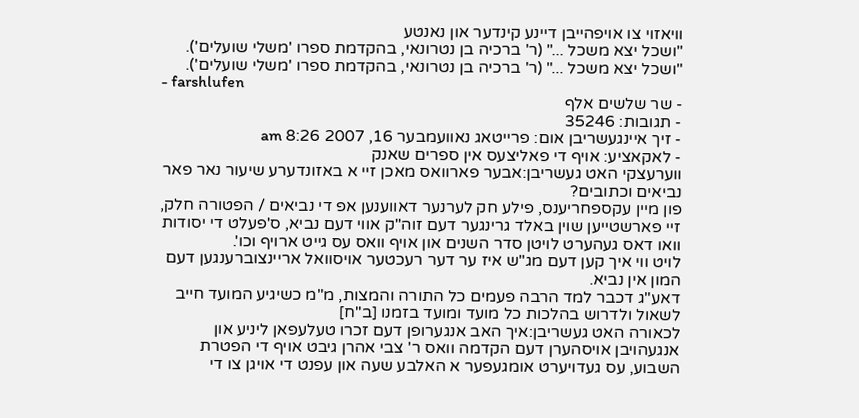וויאזוי צו אויפהייבן דיינע קינדער און נאנטע
"ושכל יצא משכל ..." (ר' ברכיה בן נטרונאי, בהקדמת ספרו 'משלי שועלים').
"ושכל יצא משכל ..." (ר' ברכיה בן נטרונאי, בהקדמת ספרו 'משלי שועלים').
- farshlufen
- שר שלשים אלף
- תגובות: 35246
- זיך איינגעשריבן אום: פרייטאג נאוועמבער 16, 2007 8:26 am
- לאקאציע: אויף די פאליצעס אין ספרים שאנק
ווערעצקי האט געשריבן:אבער פארוואס מאכן זיי א באזונדערע שיעור נאר פאר נביאים וכתובים?
פון מיין עקספחריענס, פילע חק לערנער דאווענען אפ די נביאים / הפטורה חלק, זיי פארשטייען שוין באלד גרינגער דעם זוה"ק אווי דעם נביא, ס'פעלט די יסודות וואו דאס געהערט לויטן סדר השנים און אויף וואס עס גייט ארויף וכו'.
לויט ווי איך קען דעם מג"ש איז ער דער רעכטער אויסוואל אריינצוברענגען דעם המון אין נביא.
דאע"ג דכבר למד הרבה פעמים כל התורה והמצות, מ"מ כשיגיע המועד חייב לשאול ולדרוש בהלכות כל מועד ומועד בזמנו [ב"ח]
לכאורה האט געשריבן:איך האב אנגערופן דעם זכרו טעלעפאן ליניע און אנגעהויבן אויסהערן דעם הקדמה וואס ר' צבי אהרן גיבט אויף די הפטרת השבוע, עס געדויערט אומגעפער א האלבע שעה און עפנט די אויגן צו די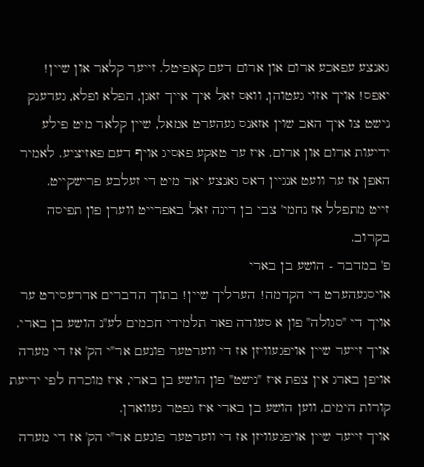גאנצע עפאכע ארום און ארום דעם קאפיטל. זייער קלאר און שיין!
יאפס! אויך אזוי געטוהן, וואס זאל איך אייך זאגן, הפלא ופלא, געדענק נישט צו איך האב שוין אזאנס געהערט אמאל, שיין קלאר מיט פילע ידיעות ארום און ארום. איז ער טאקע פאסיג אויף דעם פאזיציע. לאמיר האפן אז ער וועט אנגיין דאס גאנצע יאר מיט די זעלבע פרישקייט.
זייט מתפלל אז נחמי' צבי בן דינה זאל באפרייט ווערן פון תפיסה בקרוב.
פ' במדבר - הושע בן בארי
אויסגעהערט די הקדמה! הערליך שיין! בתוך הדברים אדרעסירט ער אויך די "סגולה" פון א סעודה פאר תלמידי חכמים לע"נ הושע בן בארי.
אויך זייער שיין אויפגעוויזן אז די ווערטער פונעם אר"י הק' אז די מערה אויפן בארג אין צפת איז "נישט" פון הושע בן בארי, איז מוכרח לפי ידיעת קורות הימים, ווען הושע בן בארי איז נפטר געווארן.
אויך זייער שיין אויפגעוויזן אז די ווערטער פונעם אר"י הק' אז די מערה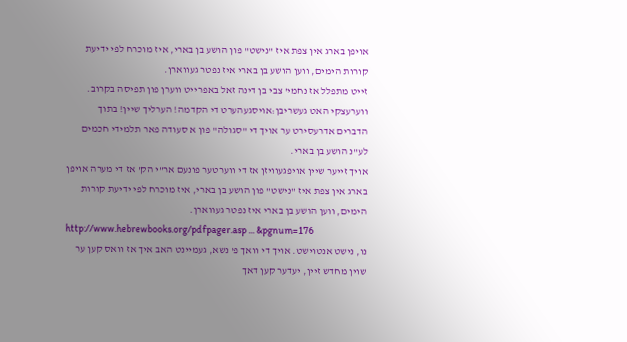אויפן בארג אין צפת איז "נישט" פון הושע בן בארי, איז מוכרח לפי ידיעת קורות הימים, ווען הושע בן בארי איז נפטר געווארן.
זייט מתפלל אז נחמי' צבי בן דינה זאל באפרייט ווערן פון תפיסה בקרוב.
ווערעצקי האט געשריבן:אויסגעהערט די הקדמה! הערליך שיין! בתוך הדברים אדרעסירט ער אויך די "סגולה" פון א סעודה פאר תלמידי חכמים לע"נ הושע בן בארי.
אויך זייער שיין אויפגעוויזן אז די ווערטער פונעם אר"י הק' אז די מערה אויפן בארג אין צפת איז "נישט" פון הושע בן בארי, איז מוכרח לפי ידיעת קורות הימים, ווען הושע בן בארי איז נפטר געווארן.
http://www.hebrewbooks.org/pdfpager.asp ... &pgnum=176
נו, נישט אנטוישט. אויך די וואך פ' נשא, געמיינט האב איך אז וואס קען ער שוין מחדש זיין, יעדער קען דאך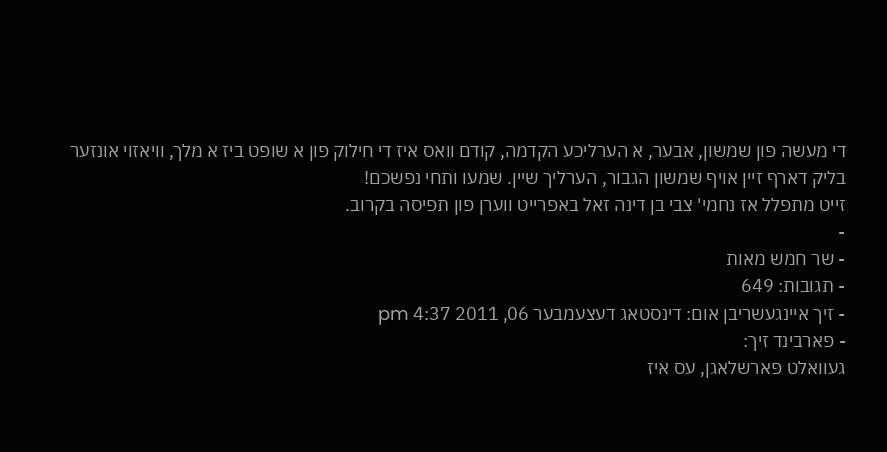די מעשה פון שמשון, אבער, א הערליכע הקדמה, קודם וואס איז די חילוק פון א שופט ביז א מלך, וויאזוי אונזער בליק דארף זיין אויף שמשון הגבור, הערליך שיין. שמעו ותחי נפשכם!
זייט מתפלל אז נחמי' צבי בן דינה זאל באפרייט ווערן פון תפיסה בקרוב.
-
- שר חמש מאות
- תגובות: 649
- זיך איינגעשריבן אום: דינסטאג דעצעמבער 06, 2011 4:37 pm
- פארבינד זיך:
געוואלט פארשלאגן, עס איז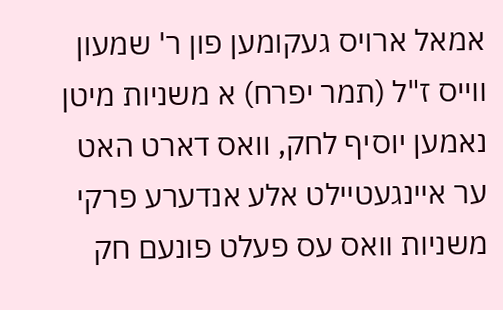אמאל ארויס געקומען פון ר' שמעון ווייס ז"ל (תמר יפרח) א משניות מיטן נאמען יוסיף לחק, וואס דארט האט ער איינגעטיילט אלע אנדערע פרקי משניות וואס עס פעלט פונעם חק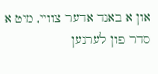און א באנד אדער צוויי, מיט א סדר פון לערנען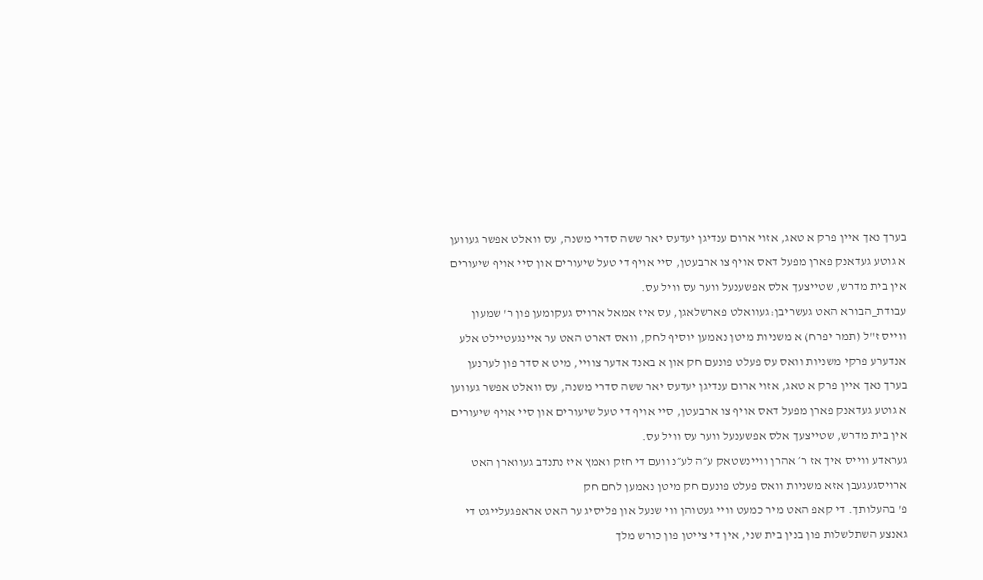בערך נאך איין פרק א טאג, אזוי ארום ענדיגן יעדעס יאר ששה סדרי משנה, עס וואלט אפשר געווען א גוטע געדאנק פארן מפעל דאס אויף צו ארבעטן, סיי אויף די טעל שיעורים און סיי אויף שיעורים אין בית מדרש, שטייצעך אלס אפשענעל ווער עס וויל עס.
עבודת_הבורא האט געשריבן:געוואלט פארשלאגן, עס איז אמאל ארויס געקומען פון ר' שמעון ווייס ז"ל (תמר יפרח) א משניות מיטן נאמען יוסיף לחק, וואס דארט האט ער איינגעטיילט אלע אנדערע פרקי משניות וואס עס פעלט פונעם חק און א באנד אדער צוויי, מיט א סדר פון לערנען בערך נאך איין פרק א טאג, אזוי ארום ענדיגן יעדעס יאר ששה סדרי משנה, עס וואלט אפשר געווען א גוטע געדאנק פארן מפעל דאס אויף צו ארבעטן, סיי אויף די טעל שיעורים און סיי אויף שיעורים אין בית מדרש, שטייצעך אלס אפשענעל ווער עס וויל עס.
געראדע ווייס איך אז ר׳ אהרן וויינשטאק ע״ה לע״נ וועם די חזק ואמץ איז נתנדב געווארן האט ארויסגעגעבן אזא משניות וואס פעלט פונעם חק מיטן נאמען לחם חק
פ' בהעלותך. די קאפ האט מיר כמעט וויי געטוהן ווי שנעל און פליסיג ער האט אראפגעלייגט די גאנצע השתלשלות פון בנין בית שני, אין די צייטן פון כורש מלך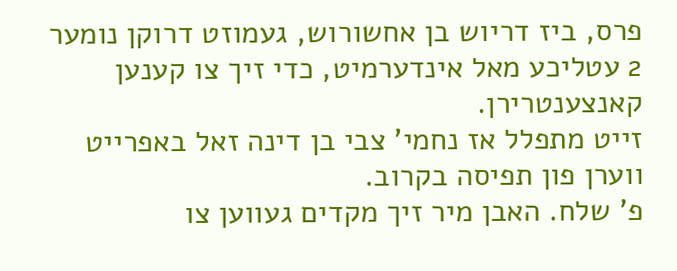פרס, ביז דריוש בן אחשורוש, געמוזט דרוקן נומער 2 עטליכע מאל אינדערמיט, כדי זיך צו קענען קאנצענטרירן.
זייט מתפלל אז נחמי' צבי בן דינה זאל באפרייט ווערן פון תפיסה בקרוב.
פ' שלח. האבן מיר זיך מקדים געווען צו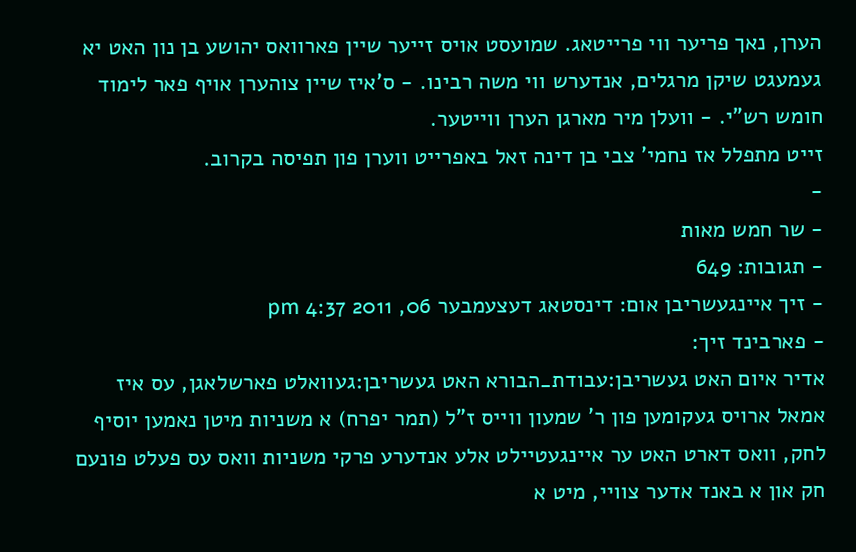הערן, נאך פריער ווי פרייטאג. שמועסט אויס זייער שיין פארוואס יהושע בן נון האט יא געמעגט שיקן מרגלים, אנדערש ווי משה רבינו. - ס'איז שיין צוהערן אויף פאר לימוד חומש רש"י. - וועלן מיר מארגן הערן ווייטער.
זייט מתפלל אז נחמי' צבי בן דינה זאל באפרייט ווערן פון תפיסה בקרוב.
-
- שר חמש מאות
- תגובות: 649
- זיך איינגעשריבן אום: דינסטאג דעצעמבער 06, 2011 4:37 pm
- פארבינד זיך:
אדיר איום האט געשריבן:עבודת_הבורא האט געשריבן:געוואלט פארשלאגן, עס איז אמאל ארויס געקומען פון ר' שמעון ווייס ז"ל (תמר יפרח) א משניות מיטן נאמען יוסיף לחק, וואס דארט האט ער איינגעטיילט אלע אנדערע פרקי משניות וואס עס פעלט פונעם חק און א באנד אדער צוויי, מיט א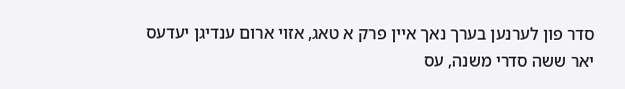סדר פון לערנען בערך נאך איין פרק א טאג, אזוי ארום ענדיגן יעדעס יאר ששה סדרי משנה, עס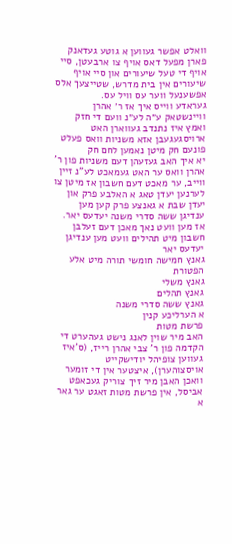וואלט אפשר געווען א גוטע געדאנק פארן מפעל דאס אויף צו ארבעטן, סיי אויף די טעל שיעורים און סיי אויף שיעורים אין בית מדרש, שטייצעך אלס אפשענעל ווער עס וויל עס.
געראדע ווייס איך אז ר׳ אהרן וויינשטאק ע״ה לע״נ וועם די חזק ואמץ איז נתנדב געווארן האט ארויסגעגעבן אזא משניות וואס פעלט פונעם חק מיטן נאמען לחם חק
יא איך האב געזעהן דעם משניות פון ר' אהרן וואס ער האט געמאכט לע"נ זיין ווייב, ער מאכט דעם חשבון אז מיטן צו לערנען יעדן טאג א האלבע פרק און יעדן שבת א גאנצע פרק קען מען ענדיגן ששה סדרי משנה יעדעס יאר.
אז מען וועט נאך מאכן דעם זעלבן חשבון מיט תהילים וועט מען ענדיגן יעדעס יאר
גאנץ חמישה חומשי תורה מיט אלע הפטורת
גאנץ משלי
גאנץ תהלים
גאנץ ששה סדרי משנה
א הערליכע קנין
פרשת מטות
האב מיר שוין לאנג נישט געהערט די הקדמה פון ר' צבי אהרן רייז, (ס'איז געווען צופיהל יודישקייט אויסצוהערן), איצטער אין די זומער וואכן האבן מיר זיך צוריק געכאפט אביסל, אין פרשת מטות זאגט ער גאר א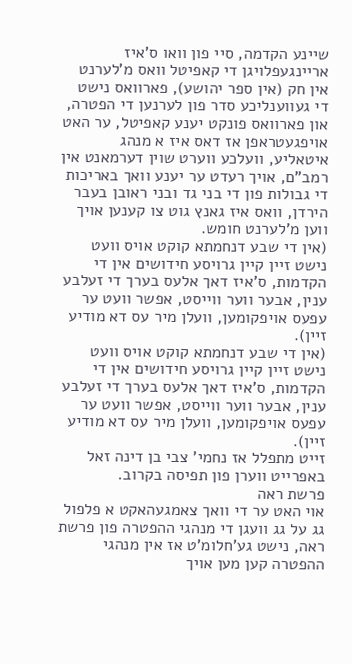שיינע הקדמה, סיי פון וואו ס'איז אריינגעפלויגן די קאפיטל וואס מ'לערנט אין חק (אין ספר יהושע), פארוואס נישט די געווענליכע סדר פון לערנען די הפטרה, און פארוואס פונקט יענע קאפיטל, ער האט אויפגעטראפן אז דאס איז א מנהג איטאליע, וועלכע ווערט שוין דערמאנט אין רמב"ם, אויך רעדט ער יענע וואך באריכות די גבולות פון די בני גד ובני ראובן בעבר הירדן, וואס איז גאנץ גוט צו קענען אויך ווען מ'לערנט חומש.
(אין די שבע דנחמתא קוקט אויס וועט נישט זיין קיין גרויסע חידושים אין די הקדמות, ס'איז דאך אלעס בערך די זעלבע ענין, אבער ווער ווייסט, אפשר וועט ער עפעס אויפקומען, וועלן מיר עס דא מודיע זיין).
(אין די שבע דנחמתא קוקט אויס וועט נישט זיין קיין גרויסע חידושים אין די הקדמות, ס'איז דאך אלעס בערך די זעלבע ענין, אבער ווער ווייסט, אפשר וועט ער עפעס אויפקומען, וועלן מיר עס דא מודיע זיין).
זייט מתפלל אז נחמי' צבי בן דינה זאל באפרייט ווערן פון תפיסה בקרוב.
פרשת ראה
אוי האט ער די וואך צאמגעהאקט א פלפול גג על גג וועגן די מנהגי ההפטרה פון פרשת ראה, נישט גע'חלומ'ט אז אין מנהגי ההפטרה קען מען אויך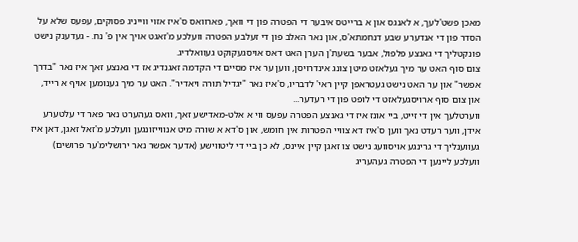מאכן פשט'לעך, א לאנגס און א ברייטס איבער די הפטרה פון די וואך, פארוואס ס'איז אזוי ווייניג פסוקים, עפעס שלא על הסדר פון די אנדערע שבע דנחמתא'ס, און נאר האלב פון די זעלבע הפטרה וועלכע מ'זאגט אויך אין פ' נח. - געדענק נישט פונקטליך די גאנצע פלפול, אבער בשעת'ן הערן האט דאס אויסגעקוקט געוואלדיג.
צום סוף האט ער מיך געלאזט מיטן צונג אינדרויסן, ווען ער איז מסיים די הקדמה זאגנדיג אז די גאנצע זאך איז נאר "בדרך אפשר" און ער האט נישט געטראפן קיין ראי' לדבריו, ס'איז נאר "יגדיל תורה ויאדיר". האט ער מיך גענומען אויף א רייד, און צום סוף ארויסגעלאזט די לופט פון די רעדער...
ווערטלעך אין די זייט, ביי אונז איז די גאנצע הפטרה עפעס ווי א אלט-מאדישע זאך, וואס געהערט נאר פאר די עלטערע אידן, ווער רעדט נאך ווען ס'איז דא צוויי הפטרות אין חומש, און ס'דא א שורה מיט אנווייזונגען וועלכע מ'זאל זאגן, דאן איז געווענליך די גרינגע אויסוועג נישט צו זאגן קיין איינס, לא כן ביי די ליטווישע (אדער אפשר נאר ירושלימ'ער פרושים) וועלכע ליינען די הפטרה געהעריג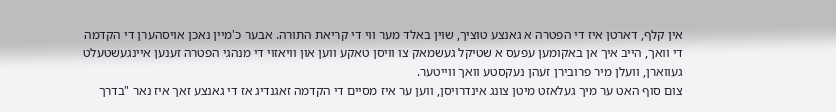אין קלף, דארטן איז די הפטרה א גאנצע טוציך, שוין באלד מער ווי די קריאת התורה. אבער כ'מיין נאכן אויסהערן די הקדמה די וואך, הייב איך אן באקומען עפעס א שטיקל געשמאק צו וויסן טאקע ווען און וויאזוי די מנהגי הפטרה זענען איינגעשטעלט געווארן, וועלן מיר פרובירן זעהן נעקסטע וואך ווייטער.
צום סוף האט ער מיך געלאזט מיטן צונג אינדרויסן, ווען ער איז מסיים די הקדמה זאגנדיג אז די גאנצע זאך איז נאר "בדרך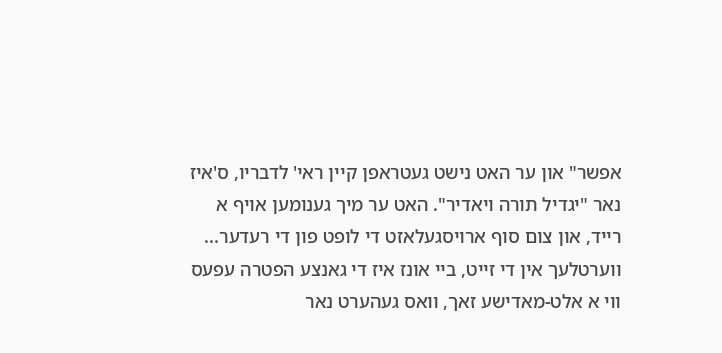אפשר" און ער האט נישט געטראפן קיין ראי' לדבריו, ס'איז נאר "יגדיל תורה ויאדיר". האט ער מיך גענומען אויף א רייד, און צום סוף ארויסגעלאזט די לופט פון די רעדער...
ווערטלעך אין די זייט, ביי אונז איז די גאנצע הפטרה עפעס ווי א אלט-מאדישע זאך, וואס געהערט נאר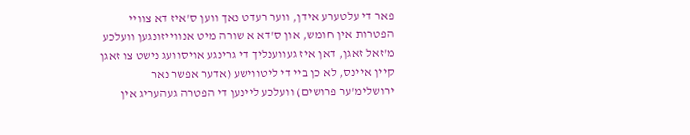פאר די עלטערע אידן, ווער רעדט נאך ווען ס'איז דא צוויי הפטרות אין חומש, און ס'דא א שורה מיט אנווייזונגען וועלכע מ'זאל זאגן, דאן איז געווענליך די גרינגע אויסוועג נישט צו זאגן קיין איינס, לא כן ביי די ליטווישע (אדער אפשר נאר ירושלימ'ער פרושים) וועלכע ליינען די הפטרה געהעריג אין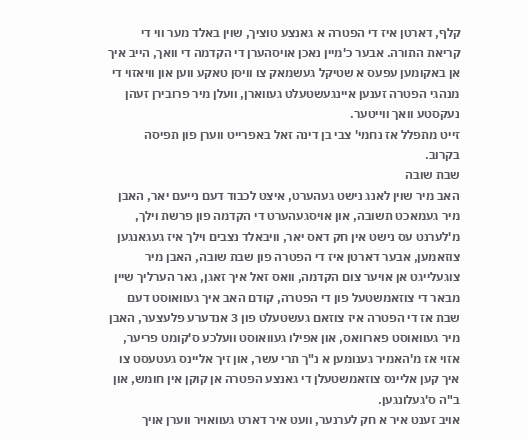קלף, דארטן איז די הפטרה א גאנצע טוציך, שוין באלד מער ווי די קריאת התורה. אבער כ'מיין נאכן אויסהערן די הקדמה די וואך, הייב איך אן באקומען עפעס א שטיקל געשמאק צו וויסן טאקע ווען און וויאזוי די מנהגי הפטרה זענען איינגעשטעלט געווארן, וועלן מיר פרובירן זעהן נעקסטע וואך ווייטער.
זייט מתפלל אז נחמי' צבי בן דינה זאל באפרייט ווערן פון תפיסה בקרוב.
שבת שובה
האב מיר שוין לאנג נישט געהערט, איצט לכבוד דעם נייעם יאר, האבן מיר געמאכט תשובה, און אויסגעהערט די הקדמה פון פרשת וילך, מ'לערנט עס נישט אין חק דאס יאר, וויבאלד נצבים וילך איז געגאנגען צוזאמען, אבער דארטן איז די הפטרה פון שבת שובה, האבן מיר צוגעלייגט אן אויער צום הקדמה, וואס זאל איך זאגן, גאר הערליך שיין מבאר די צוזאמשטעל פון די הפטרה, קודם האב איך געוואוסט דעם שבת אז די הפטרה איז צוזאם געשטעלט פון 3 אנדערע פלעצער, האבן מיר געוואוסט פארוואס, און אפילו געוואוסט וועלכע ס'קומט פריער, אזוי אז מ'האמיר גענומען א נ"ך תרי עשר, און זיך אליינס געטעסט צו איך קען אליינס צוזאמשטעלן די גאנצע הפטרה אן קוקן אין חומש, און ב"ה ס'געלונגען.
אויב זענט איר א חק לערנער, וועט איר דארט געוואויר ווערן אויך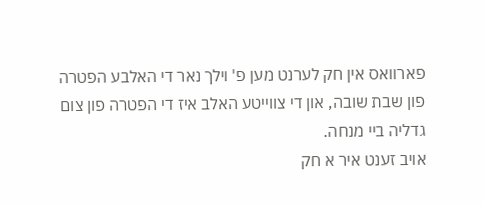פארוואס אין חק לערנט מען פ' וילך נאר די האלבע הפטרה פון שבת שובה, און די צווייטע האלב איז די הפטרה פון צום גדליה ביי מנחה.
אויב זענט איר א חק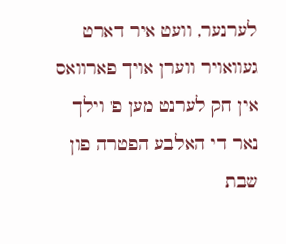לערנער, וועט איר דארט געוואויר ווערן אויך פארוואס אין חק לערנט מען פ' וילך נאר די האלבע הפטרה פון שבת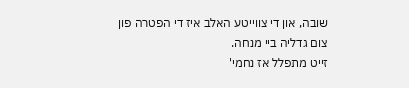שובה, און די צווייטע האלב איז די הפטרה פון צום גדליה ביי מנחה.
זייט מתפלל אז נחמי'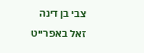צבי בן דינה זאל באפרייט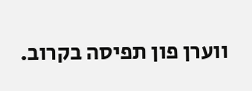ווערן פון תפיסה בקרוב.